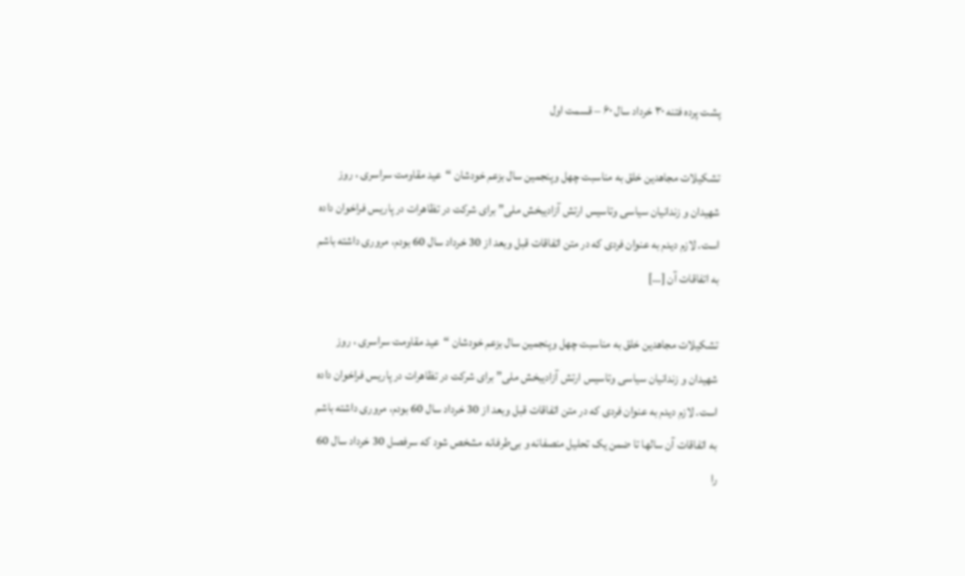پشت پرده فتنه ۳۰ خرداد سال ۶۰ – قسمت اول

تشکیلات مجاهدین خلق به مناسبت چهل وپنجمین سال بزعم خودشان “عید مقاومت سراسری ، روز شهیدان و زندانیان سیاسی وتاسیس ارتش آزادیبخش ملی” برای شرکت در تظاهرات در پاریس فراخوان داده است. لازم دیدم به عنوان فردی که در متن اتفاقات قبل وبعد از 30 خرداد سال 60 بودم، مروری داشته باشم به اتفاقات آن […]

تشکیلات مجاهدین خلق به مناسبت چهل وپنجمین سال بزعم خودشان “عید مقاومت سراسری ، روز شهیدان و زندانیان سیاسی وتاسیس ارتش آزادیبخش ملی” برای شرکت در تظاهرات در پاریس فراخوان داده است. لازم دیدم به عنوان فردی که در متن اتفاقات قبل وبعد از 30 خرداد سال 60 بودم، مروری داشته باشم به اتفاقات آن سالها تا ضمن یک تحلیل منصفانه و بی‌طرفانه مشخص شود که سرفصل 30 خرداد سال 60 را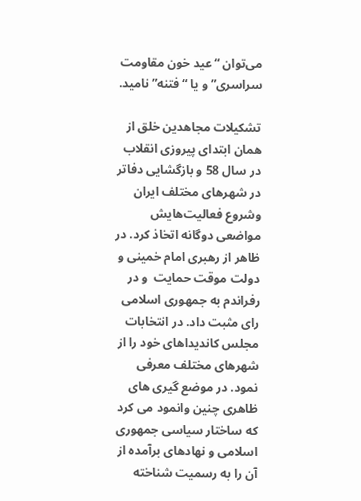می‌توان “عید خون مقاومت سراسری” و یا “فتنه” نامید.

تشکیلات مجاهدین خلق از همان ابتدای پیروزی انقلاب در سال 58 و بازگشایی دفاتر در شهرهای مختلف ایران وشروع فعالیت‌هایش مواضعی دوگانه اتخاذ کرد. در ظاهر از رهبری امام خمینی و دولت موقت حمایت  و در رفراندم به جمهوری اسلامی رای مثبت داد. در انتخابات مجلس کاندیداهای خود را از شهرهای مختلف معرفی نمود. در موضع گیری های ظاهری چنین وانمود می کرد که ساختار سیاسی جمهوری اسلامی و نهادهای برآمده از آن را به رسمیت شناخته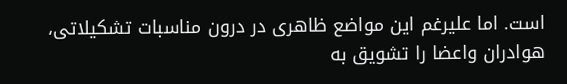است. اما علیرغم این مواضع ظاهری در درون مناسبات تشکیلاتی، هوادران واعضا را تشویق به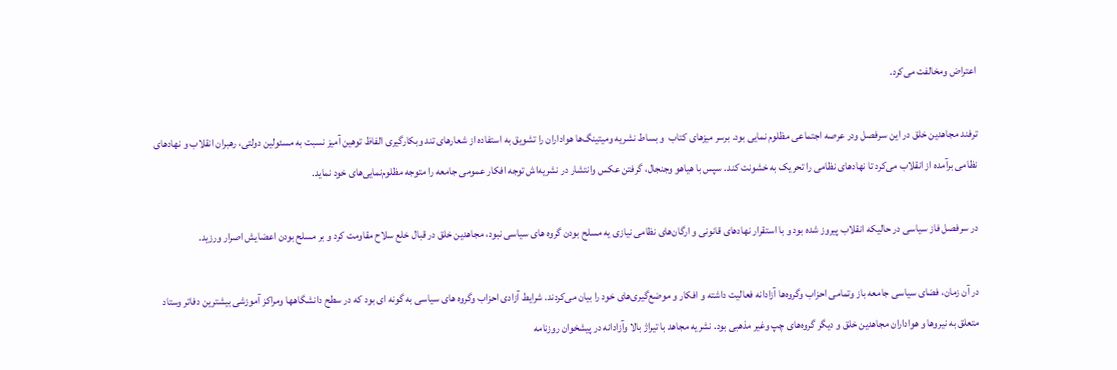اعتراض ومخالفت می‌کرد.

ترفند مجاهدین خلق در این سرفصل ودر عرصه اجتماعی مظلوم نمایی بود. برسر میزهای کتاب  و بساط نشریه ومیتینگ‌ها هواداران را تشویق به استفاده از شعارهای تند وبکارگیری الفاظ توهین آمیز نسبت به مسئولین دولتی، رهبران انقلاب و نهادهای نظامی برآمده از انقلاب می‌کرد تا نهادهای نظامی را تحریک به خشونت کند. سپس با هیاهو وجنجال، گرفتن عکس وانتشار در نشریه‌اش توجه افکار عمومی جامعه را متوجه مظلوم‌نمایی‌های خود نماید.

در سرفصل فاز سیاسی در حالیکه انقلاب پیروز شده بود و با استقرار نهادهای قانونی و ارگان‌های نظامی نیازی یه مسلح بودن گروه های سیاسی نبود، مجاهدین خلق در قبال خلع سلاح مقاومت کرد و بر مسلح بودن اعضایش اصرار ورزید.

در آن زمان، فضای سیاسی جامعه باز وتمامی احزاب وگروه‌ها آزادانه فعالیت داشته و افکار و موضع‌گیری‌های خود را بیان می‌کردند. شرایط آزادی احزاب وگروه های سیاسی به گونه ای بود که در سطح دانشگاهها ومراکز آموزشی بیشترین دفاتر وستاد متعلق به نیروها و هواداران مجاهدین خلق و دیگر گروه‌های چپ وغیر مذهبی بود. نشریه مجاهد با تیراژ بالا وآزادانه در پیشخوان روزنامه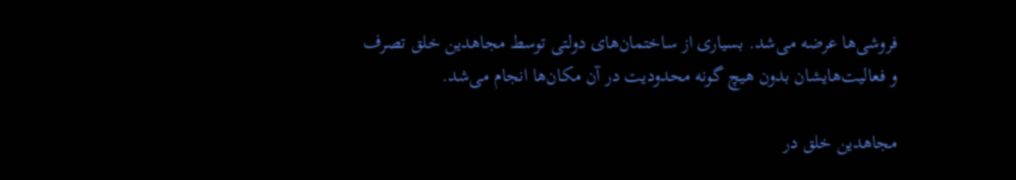فروشی‌ها عرضه می‌شد. بسیاری از ساختمان‌های دولتی توسط مجاهدین خلق تصرف و فعالیت‌هایشان بدون هیچ گونه محدودیت در آن مکان‌ها انجام می‌شد.

مجاهدین خلق در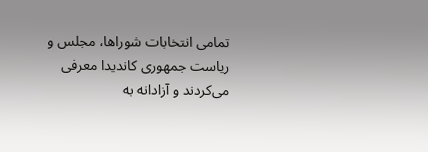تمامی انتخابات شوراها، مجلس و ریاست جمهوری کاندیدا معرفی می‌کردند و آزادانه به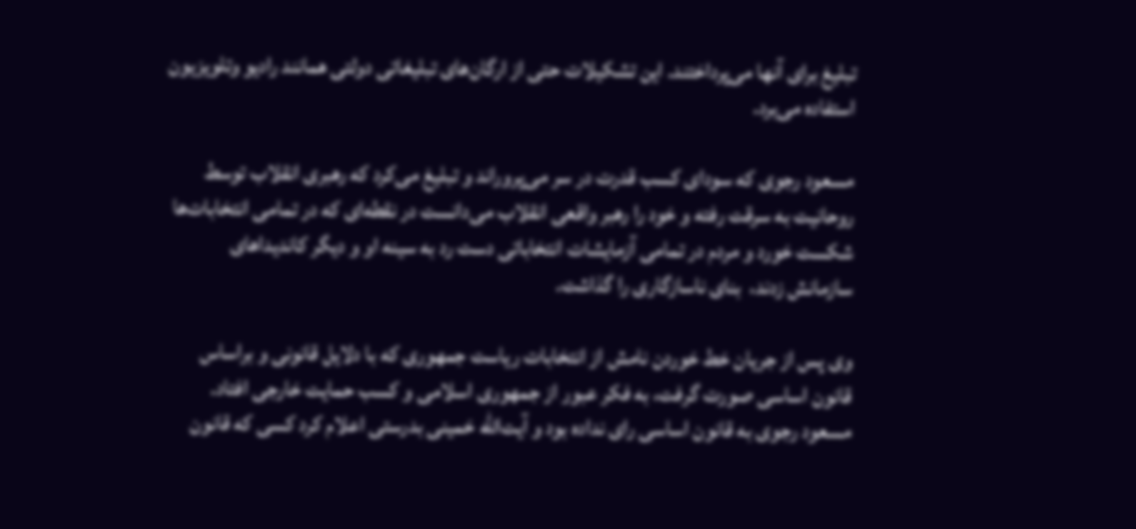تبلیغ برای آنها می‌پرداختند. این تشکیلات حتی از ارگان‌های تبلیغاتی دولتی همانند رادیو وتلویزیون استفاده می‌برد.

مسعود رجوی که سودای کسب قدرت در سر می‌پروراند و تبلیغ می‌کرد که رهبری انقلاب توسط روحانیت به سرقت رفته و خود را رهبر واقعی انقلاب می‌دانست در نقطه‌ای که در تمامی انتخابات‌ها شکست خورد و مردم در تمامی آزمایشات انتخاباتی دست رد به سینه او و دیگر کاندیداهای سازمانش زدند،  بنای ناسازگاری را گذاشت.

وی پس از جریان خط خوردن نامش از انتخابات ریاست جمهوری که با دلایل قانونی و براساس قانون اساسی صورت گرفت، به فکر عبور از جمهوری اسلامی و کسب حمایت خارجی افتاد. مسعود رجوی به قانون اساسی رای نداده بود و آیت‌الله خمینی بدرستی اعلام کرد کسی که قانون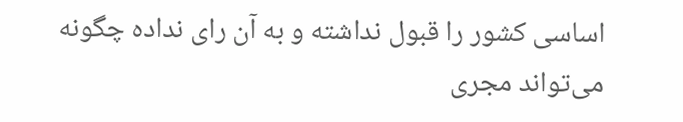اساسی کشور را قبول نداشته و به آن رای نداده چگونه می‌تواند مجری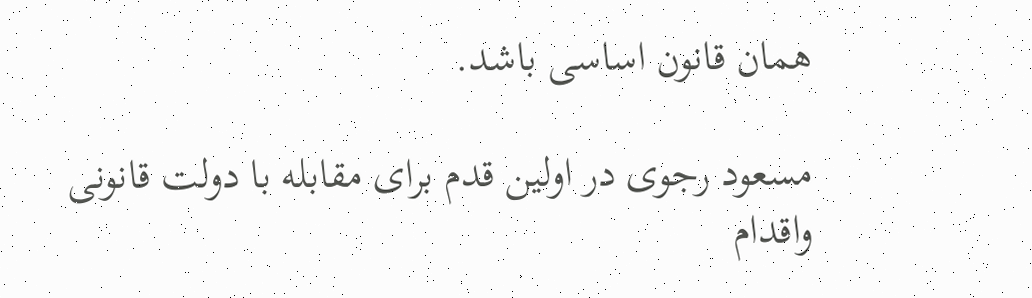همان قانون اساسی باشد.

مسعود رجوی در اولین قدم برای مقابله با دولت قانونی واقدام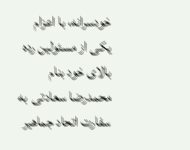خودسرانه، با اعزام یکی از مسئولین رده بالای خود بنام محمدرضا سعادتی  به سفارت اتحاد جماهیر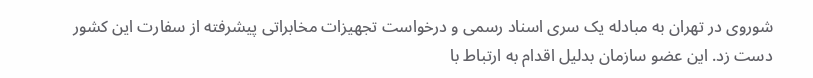شوروی در تهران به مبادله یک سری اسناد رسمی و درخواست تجهیزات مخابراتی پیشرفته از سفارت این کشور دست زد. این عضو سازمان بدلیل اقدام به ارتباط با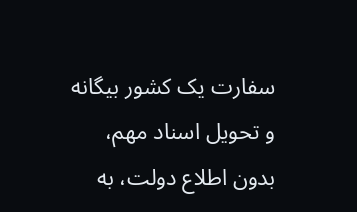سفارت یک کشور بیگانه و تحویل اسناد مهم، بدون اطلاع دولت، به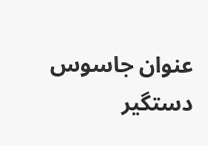عنوان جاسوس دستگیر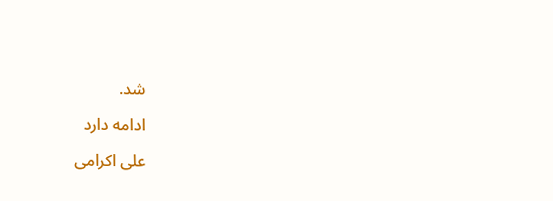شد.

ادامه دارد

علی اکرامی